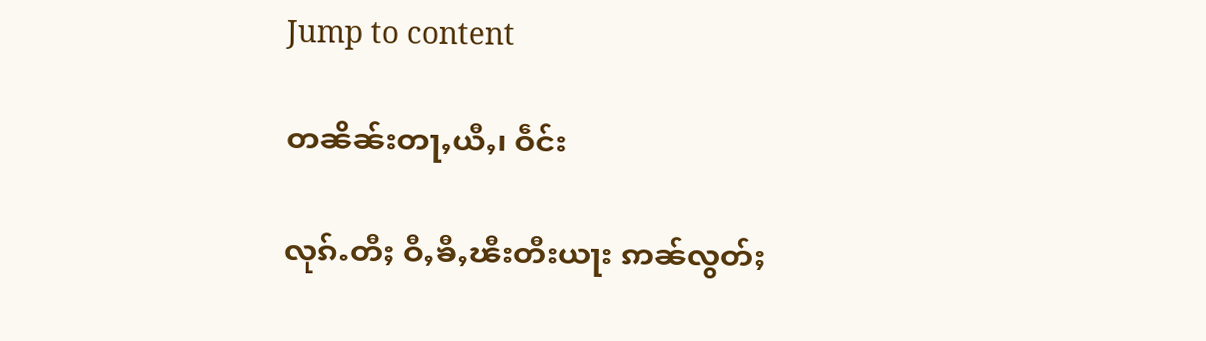Jump to content

တၼိၼ်းတႃႇယီႇ၊ ဝဵင်း

လုၵ်ႉတီႈ ဝီႇၶီႇၽီးတီးယႃး ဢၼ်လွတ်ႈ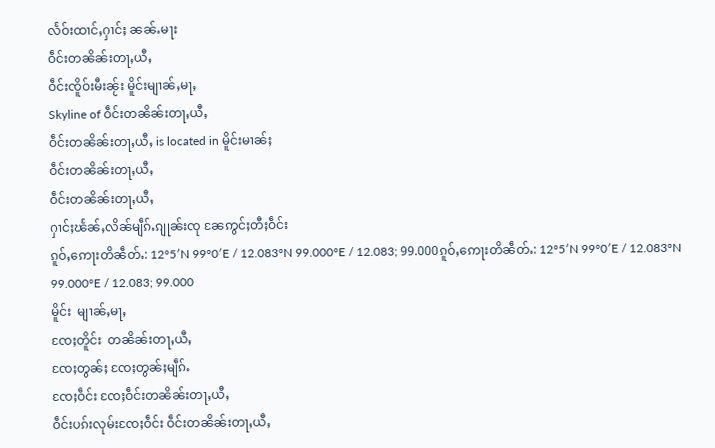လႅဝ်းထၢင်ႇႁၢင်ႈ ၼၼ်ႉမႃး
ဝဵင်းတၼိၼ်းတႃႇယီႇ
ဝဵင်းၸိူဝ်းမီးၼႂ်း မိူင်းမျၢၼ်ႇမႃႇ
Skyline of ဝဵင်းတၼိၼ်းတႃႇယီႇ
ဝဵင်းတၼိၼ်းတႃႇယီႇ is located in မိူင်းမၢၼ်ႈ
ဝဵင်းတၼိၼ်းတႃႇယီႇ
ဝဵင်းတၼိၼ်းတႃႇယီႇ
ႁၢင်ႈၽႅၼ်ႇလိၼ်မျဵၵ်ႉၵျုၼ်းၸု ၼႄဢွင်ႈတီႈဝဵင်း
ၵူဝ်ႇဢေႃးတိၼဵတ်ႉ: 12°5′N 99°0′E / 12.083°N 99.000°E / 12.083; 99.000ၵူဝ်ႇဢေႃးတိၼဵတ်ႉ: 12°5′N 99°0′E / 12.083°N 99.000°E / 12.083; 99.000
မိူင်း  မျၢၼ်ႇမႃႇ
ၸႄႈတိူင်း  တၼိၼ်းတႃႇယီႇ
ၸႄႈတွၼ်ႈ ၸႄႈတွၼ်ႈမျဵၵ်ႉ
ၸႄႈဝဵင်း ၸႄႈဝဵင်းတၼိၼ်းတႃႇယီႇ
ဝဵင်းပၵ်းလုမ်းၸႄႈဝဵင်း ဝဵင်းတၼိၼ်းတႃႇယီႇ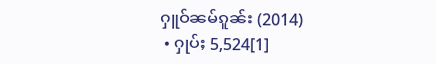ႁူဝ်ၼမ်ၵူၼ်း (2014)
 • ႁုပ်ႈ 5,524[1]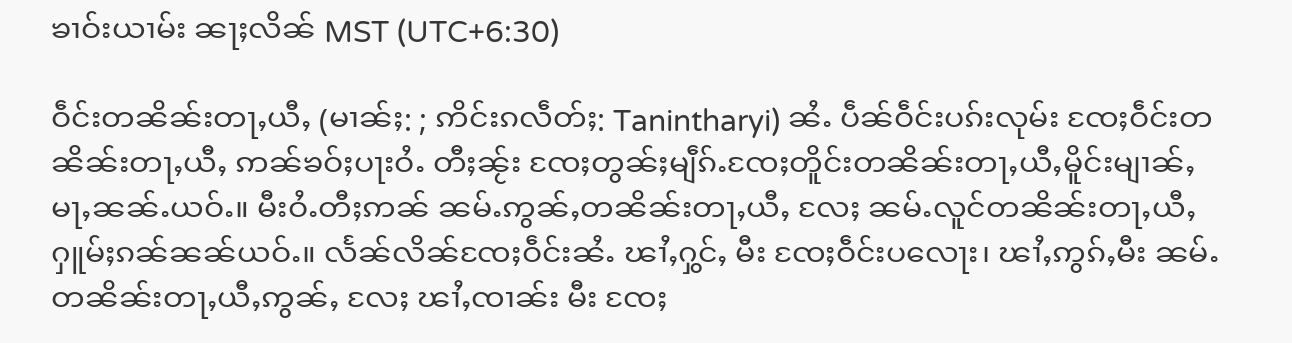ၶၢဝ်းယၢမ်း ၼႃႈလိၼ် MST (UTC+6:30)

ဝဵင်းတၼိၼ်းတႃႇယီႇ (မၢၼ်ႈ: ; ဢိင်းၵလဵတ်ႈ: Tanintharyi) ၼႆႉ ပဵၼ်ဝဵင်းပၵ်းလုမ်း ၸႄႈဝဵင်းတၼိၼ်းတႃႇယီႇ ဢၼ်ၶဝ်ႈပႃးဝႆႉ တီႈၼႂ်း ၸႄႈတွၼ်ႈမျဵၵ်ႉၸႄႈတိူင်းတၼိၼ်းတႃႇယီႇမိူင်းမျၢၼ်ႇမႃႇၼၼ်ႉယဝ်ႉ။ မီးဝႆႉတီႈဢၼ် ၼမ်ႉဢွၼ်ႇတၼိၼ်းတႃႇယီႇ လႄႈ ၼမ်ႉလူင်တၼိၼ်းတႃႇယီႇ ႁူမ်ႈၵၼ်ၼၼ်ယဝ်ႉ။ လႅၼ်လိၼ်ၸႄႈဝဵင်းၼႆႉ ၽၢႆႇႁွင်ႇ မီး ၸႄႈဝဵင်းပလေႃး၊ ၽၢႆႇဢွၵ်ႇမီး ၼမ်ႉတၼိၼ်းတႃႇယီႇဢွၼ်ႇ လႄႈ ၽၢႆႇၸၢၼ်း မီး ၸႄႈ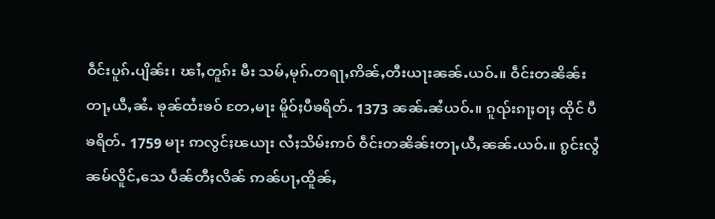ဝဵင်းပူၵ်ႉပျိၼ်း၊ ၽၢႆႇတူၵ်း မီး သမ်ႇမုၵ်ႉတရႃႇဢိၼ်ႇတီးယႃးၼၼ်ႉယဝ်ႉ။ ဝဵင်းတၼိၼ်းတႃႇယီႇၼႆႉ ၶုၼ်ထႆးၶဝ် တႄႇမႃး မိူဝ်ႈပီၶရိတ်ႉ 1373 ၼၼ်ႉၼႆယဝ်ႉ။ ၵူၺ်းၵႃႈဝႃႈ ထိုင် ပီၶရိတ်ႉ 1759 မႃး ဢလွင်ႈၽယႃး လႆႈသိမ်းဢဝ် ဝဵင်းတၼိၼ်းတႃႇယီႇၼၼ်ႉယဝ်ႉ။ ၵွင်းလွႆၼမ်လိူင်ႇသေ ပဵၼ်တီႈလိၼ် ဢၼ်ပႃႇထိူၼ်ႇ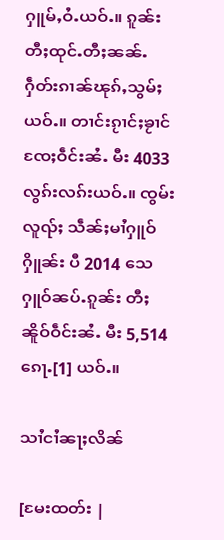ႁူမ်ႇဝႆႉယဝ်ႉ။ ၵူၼ်းတီႈထုင်ႉတီႈၼၼ်ႉ ႁဵတ်းၵၢၼ်ၽုၵ်ႇသွမ်ႈယဝ်ႉ။ တၢင်းၵႂၢင်ႈၶႂၢင် ၸႄႈဝဵင်းၼႆႉ မီး 4033 လွၵ်းလၵ်းယဝ်ႉ။ ၸွမ်းလူၺ်ႈ သဵၼ်ႈမၢႆႁူဝ်ႁိူၼ်း ပီ 2014 သေ ႁူဝ်ၼပ်ႉၵူၼ်း တီႈၼိူဝ်ဝဵင်းၼႆႉ မီး 5,514 ၵေႃႉ[1] ယဝ်ႉ။

သၢႆငၢႆၼႃႈလိၼ်

[မႄးထတ်း |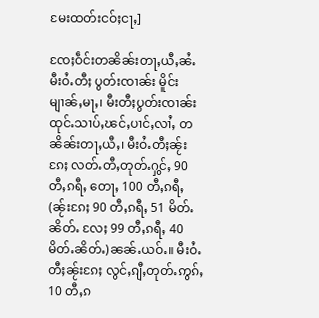မႄးထတ်းငဝ်ႈငႃႇ]

ၸႄႈဝဵင်းတၼိၼ်းတႃႇယီႇၼႆႉ မီးဝႆႉတီႈ ပွတ်းၸၢၼ်း မိူင်းမျၢၼ်ႇမႃႇ၊ မီးတီႈပွတ်းၸၢၼ်း ထုင်ႉသၢပ်ႇၽင်ႇပၢင်ႇလၢႆႇ တၼိၼ်းတႃႇယီႇ၊ မီးဝႆႉတီႈၼႂ်းၵႄႈ လတ်ႉတီႇတုတ်ႉႁွင်ႇ 90 တီႇၵရီႇ တေႃႇ 100 တီႇၵရီႇ (ၼႂ်းၵႄႈ 90 တီႇၵရီႇ 51 မိတ်ႉၼိတ်ႉ လႄႈ 99 တီႇၵရီႇ 40 မိတ်ႉၼိတ်ႉ)ၼၼ်ႉယဝ်ႉ။ မီးဝႆႉတီႈၼႂ်းၵႄႈ လွင်ႇၵျီႇတုတ်ႉဢွၵ်ႇ 10 တီႇၵ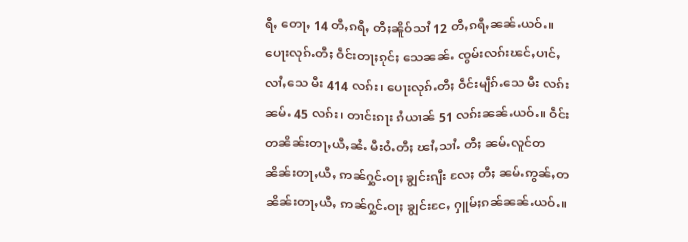ရီႇ တေႃႇ 14 တီႇၵရီႇ တီႈၼိူဝ်သၢႆ 12 တီႇၵရီႇၼၼ်ႉယဝ်ႉ။ ပေႃးလုၵ်ႉတီႈ ဝဵင်းတႃႈၵုင်ႈ သေၼၼ်ႉ ၸွမ်းလၵ်းၽင်ႇပၢင်ႇလၢႆႇသေ မီး 414 လၵ်း၊ ပေႃးလုၵ်ႉတီႈ ဝဵင်းမျဵၵ်ႉသေ မီး လၵ်းၼမ်ႉ 45 လၵ်း၊ တၢင်းၵႃး ၵႆယၢၼ် 51 လၵ်းၼၼ်ႉယဝ်ႉ။ ဝဵင်းတၼိၼ်းတႃႇယီႇၼႆႉ မီးဝႆႉတီႈ ၽၢႆႇသၢႆႉ တီႈ ၼမ်ႉလူင်တၼိၼ်းတႃႇယီႇ ဢၼ်ႁွင်ႉဝႃႈ ၶျွင်းၵျီး လႄႈ တီႈ ၼမ်ႉဢွၼ်ႇတၼိၼ်းတႃႇယီႇ ဢၼ်ႁွင်ႉဝႃႈ ၶျွင်းငႄႇ ႁူမ်ႈၵၼ်ၼၼ်ႉယဝ်ႉ။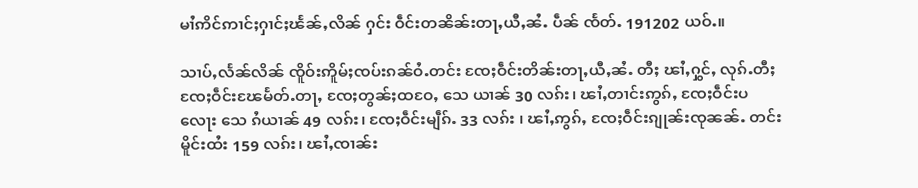မၢႆဢိင်ဢၢင်ႈႁၢင်ႈၽႅၼ်ႇလိၼ် ႁင်း ဝဵင်းတၼိၼ်းတႃႇယီႇၼႆႉ ပဵၼ် ၸႅတ်ႉ 191202 ယဝ်ႉ။

သၢပ်ႇလႅၼ်လိၼ် ၸိူဝ်းဢိူမ်ႈၸပ်းၵၼ်ဝႆႉတင်း ၸႄႈဝဵင်းတိၼ်းတႃႇယီႇၼႆႉ တီႈ ၽၢႆႇႁွင်ႇ လုၵ်ႉတီႈ ၸႄႈဝဵင်းၽႄမႅတ်ႉတႃႇ ၸႄႈတွၼ်ႈထဝႄႇ သေ ယၢၼ် 30 လၵ်း၊ ၽၢႆႇတၢင်းဢွၵ်ႇ ၸႄႈဝဵင်းပလေႃး သေ ၵႆယၢၼ် 49 လၵ်း၊ ၸႄႈဝဵင်းမျဵၵ်ႉ 33 လၵ်း ၊ ၽၢႆႇဢွၵ်ႇ ၸႄႈဝဵင်းၵျုၼ်းၸုၼၼ်ႉ တင်း မိူင်းထႆး 159 လၵ်း၊ ၽၢႆႇၸၢၼ်း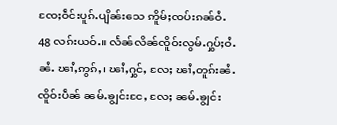ၸႄႈဝဵင်းပူၵ်ႉပျိၼ်းသေ ဢိူမ်ႈၸပ်းၵၼ်ဝႆႉ 48 လၵ်းယဝ်ႉ။ လႅၼ်လိၼ်ၸိူဝ်းလွမ်ႉႁွပ်ႈဝႆႉၼႆႉ ၽၢႆႇဢွၵ်ႇ၊ ၽၢႆႇႁွင်ႇ လႄႈ ၽၢႆႇတူၵ်းၼႆႉ ၸိူဝ်းပဵၼ် ၼမ်ႉၶျွင်းငႄႇ လႄႈ ၼမ်ႉၶျွင်း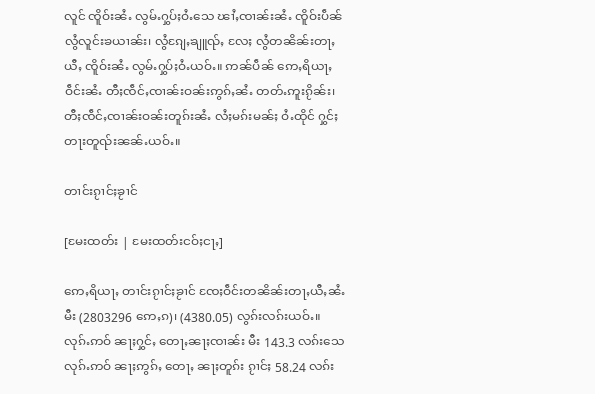လူင် ၸိူဝ်းၼႆႉ လွမ်ႉႁွပ်ႈဝႆႉသေ ၽၢႆႇၸၢၼ်းၼႆႉ ၸိူဝ်းပဵၼ် လွႆလူင်းၶယၢၼ်း၊ လွႆၵျႄႇၶျူၺ်ႇ လႄႈ လွႆတၼိၼ်းတႃႇယီႇ ၸိူဝ်းၼႆႉ လွမ်ႉႁွပ်ႈဝႆႉယဝ်ႉ။ ဢၼ်ပဵၼ် ဢေႇရိယႃႇဝဵင်းၼႆႉ တီႈၸဵင်ႇၸၢၼ်းဝၼ်းဢွၵ်ႇၼႆႉ တတ်ႉဢူးၵႂိၼ်း၊ တီႈၸဵင်ႇၸၢၼ်းဝၼ်းတူၵ်းၼႆႉ လႆႈမၵ်းမၼ်ႈ ဝႆႉထိုင် ႁွင်ႈတႃးတူၺ်းၼၼ်ႉယဝ်ႉ။

တၢင်းၵႂၢင်ႈၶႂၢင်

[မႄးထတ်း | မႄးထတ်းငဝ်ႈငႃႇ]

ဢေႇရိယႃႇ တၢင်းၵႂၢင်ႈၶႂၢင် ၸႄႈဝဵင်းတၼိၼ်းတႃႇယီႇၼႆႉ မီး (2803296 ဢေႇၵ)၊ (4380.05) လွၵ်းလၵ်းယဝ်ႉ။ လုၵ်ႉဢဝ် ၼႃႈႁွင်ႇ တေႃႇၼႃႈၸၢၼ်း မီး 143.3 လၵ်းသေ လုၵ်ႉဢဝ် ၼႃႈဢွၵ်ႇ တေႃႇ ၼႃႈတူၵ်း ၵႂၢင်ႈ 58.24 လၵ်း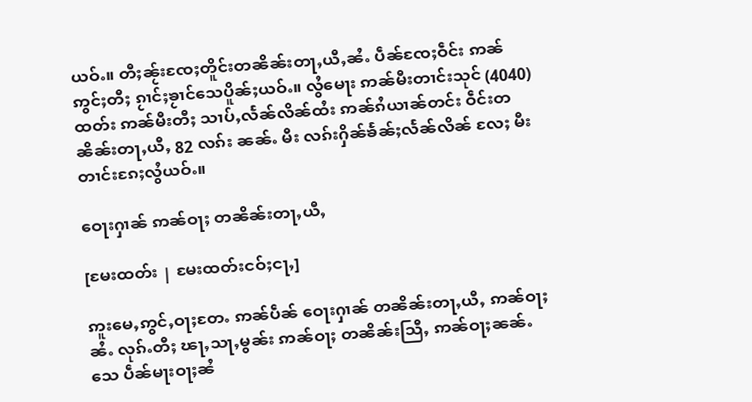ယဝ်ႉ။ တီႈၼႂ်းၸႄႈတိူင်းတၼိၼ်းတႃႇယီႇၼႆႉ ပဵၼ်ၸႄႈဝဵင်း ဢၼ်ဢွင်ႈတီႈ ၵႂၢင်ႈၶႂၢင်သေပိူၼ်ႈယဝ်ႉ။ လွႆမေႃး ဢၼ်မီးတၢင်းသုင် (4040)ထတ်း ဢၼ်မီးတီႈ သၢပ်ႇလႅၼ်လိၼ်ထႆး ဢၼ်ၵႆယၢၼ်တင်း ဝဵင်းတၼိၼ်းတႃႇယီႇ 82 လၵ်း ၼၼ်ႉ မီး လၵ်းႁိၼ်ၶႅၼ်ႈလႅၼ်လိၼ် လႄႈ မီးတၢင်းၵႄႈလွႆယဝ်ႉ။

ဝေႃးႁၢၼ် ဢၼ်ဝႃႈ တၼိၼ်းတႃႇယီႇ

[မႄးထတ်း | မႄးထတ်းငဝ်ႈငႃႇ]

ဢူးမေႇဢွင်ႇဝႃႈတႄႉ ဢၼ်ပဵၼ် ဝေႃးႁၢၼ် တၼိၼ်းတႃႇယီႇ ဢၼ်ဝႃႈၼႆႉ လုၵ်ႉတီႈ ၽႃႇသႃႇမွၼ်း ဢၼ်ဝႃႈ တၼိၼ်းသြီႇ ဢၼ်ဝႃႈၼၼ်ႉသေ ပဵၼ်မႃးဝႃႈၼႆ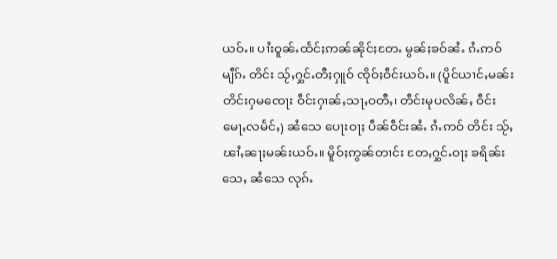ယဝ်ႉ။ ပၢႆးဝူၼ်ႉထႅင်ႈဢၼ်ၼိုင်ႈတႄႉ မွၼ်ႈၶဝ်ၼႆႉ ၵႆႉဢဝ် မျဵၵ်ႉ တိင်း သႂ်ႇႁွင်ႉတီႈႁူဝ် ၸိုဝ်ႈဝဵင်းယဝ်ႉ။ (ပိူင်ယၢင်ႇမၼ်း တိင်းႁမၸေႃး ဝဵင်းႁၢၼ်ႇသႃႇဝတီႇ၊ တဵင်းမုပလိၼ်ႇ ဝဵင်းမေႃႇလမႅင်ႇ) ၼႆသေ ပေႃးဝႃႈ ပဵၼ်ဝဵင်းၼႆႉ ၵႆႉဢဝ် တိင်း သႂ်ႇၽၢႆႇၼႃႈမၼ်းယဝ်ႉ။ မိူဝ်ႈဢွၼ်တၢင်း တႄႇႁွင်ႉဝႃႈ ၶရိၼ်းသေႇ ၼႆသေ လုၵ်ႉ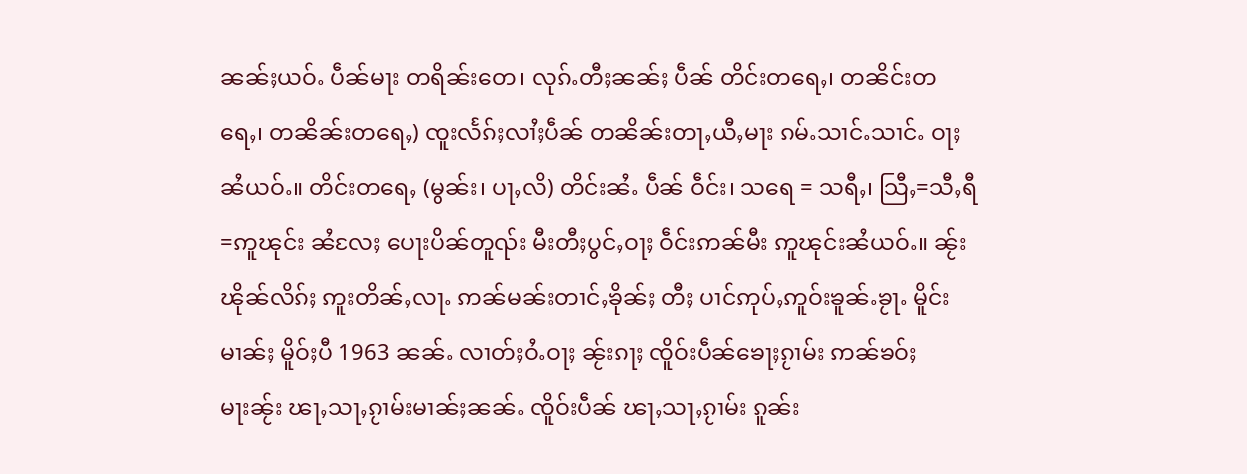ၼၼ်ႈယဝ်ႉ ပဵၼ်မႃး တရိၼ်းတေ၊ လုၵ်ႉတီႈၼၼ်ႈ ပဵၼ် တိင်းတရေႇ၊ တၼိင်းတရေႇ၊ တၼိၼ်းတရေႇ) ၸူးလႅၵ်ႈလၢႆႈပဵၼ် တၼိၼ်းတႃႇယီႇမႃး ၵမ်ႉသၢင်ႉသၢင်ႉ ဝႃႈၼႆယဝ်ႉ။ တိင်းတရေႇ (မွၼ်း၊ ပႃႇလိ) တိင်းၼႆႉ ပဵၼ် ဝဵင်း၊ သရေ = သရီႇ၊ သြီႇ=သီႇရီ=ဢူၽုင်း ၼႆလႄႈ ပေႃးပိၼ်တူၺ်း မီးတီႈပွင်ႇဝႃႈ ဝဵင်းဢၼ်မီး ဢူၽုင်းၼႆယဝ်ႉ။ ၼႂ်းၽိုၼ်လိၵ်ႈ ဢူးတိၼ်ႇလႃႉ ဢၼ်မၼ်းတၢင်ႇၶိုၼ်ႈ တီႈ ပၢင်ဢုပ်ႇဢူဝ်းၶူၼ်ႉၶႂႃႉ မိူင်းမၢၼ်ႈ မိူဝ်ႈပီ 1963 ၼၼ်ႉ လၢတ်ႈဝႆႉဝႃႈ ၼႂ်းၵႃႈ ၸိူဝ်းပဵၼ်ၶေႃႈၵႂၢမ်း ဢၼ်ၶဝ်ႈမႃးၼႂ်း ၽႃႇသႃႇၵႂၢမ်းမၢၼ်ႈၼၼ်ႉ ၸိူဝ်းပဵၼ် ၽႃႇသႃႇၵႂၢမ်း ၵူၼ်း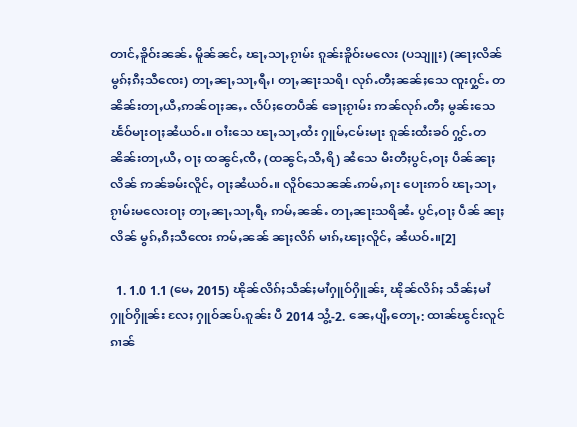တၢင်ႇၶိူဝ်းၼၼ်ႉ မိူၼ်ၼင်ႇ ၽႃႇသႃႇၵႂၢမ်း ၵူၼ်းၶိူဝ်းမလေး (ပသျူး) (ၼႃႈလိၼ် မွၵ်ႈၵီႈသီၸေး) တႃႇၼႃႇသႃႇရီႇ၊ တႃႇၼႃးသရိ၊ လုၵ်ႉတီႈၼၼ်ႈသေ ၸူးႁွင်ႉ တၼိၼ်းတႃႇယီႇဢၼ်ဝႃႈၼႇႉ လႅပ်ႈတေပဵၼ် ၶေႃႈၵႂၢမ်း ဢၼ်လုၵ်ႉတီႈ မွၼ်းသေ ၽႅဝ်မႃးဝႃႈၼႆယဝ်ႉ။ ဝၢႆးသေ ၽႃႇသႃႇထႆး ႁူမ်ႇငမ်းမႃး ၵူၼ်းထႆးၶဝ် ႁွင်ႉတၼိၼ်းတႃႇယီႇ ဝႃႈ ထၼွင်ႇၸီႇ (ထၼွင်ႇသီႇရိ) ၼႆသေ မီးတီႈပွင်ႇဝႃႈ ပဵၼ်ၼႃႈလိၼ် ဢၼ်ၶမ်းလိူင်ႇ ဝႃႈၼႆယဝ်ႉ။ လိူဝ်သေၼၼ်ႉဢမ်ႇၵႃး ပေႃးဢဝ် ၽႃႇသႃႇၵႂၢမ်းမလေးဝႃႈ တႃႇၼႃႇသႃႇရီႇ ဢမ်ႇၼၼ်ႉ တႃႇၼႃးသရိၼႆႉ ပွင်ႇဝႃႈ ပဵၼ် ၼႃႈလိၼ် မွၵ်ႇၵီႈသီၸေး ဢမ်ႇၼၼ် ၼႃႈလိၵ် မၢၵ်ႇၽႃႈလိူင်ႇ ၼႆယဝ်ႉ။[2]

  1. 1.0 1.1 (မေႇ 2015) ၽိုၼ်လိၵ်ႈသဵၼ်ႈမၢႆႁူဝ်ႁိူၼ်း, ၽိုၼ်လိၵ်ႈ သဵၼ်ႈမၢႆႁူဝ်ႁိူၼ်း လႄႈ ႁူဝ်ၼပ်ႉၵူၼ်း ပီ 2014 သွႆ့-2. ၼေႇပျီႇတေႃႇ: ထၢၼ်ၽွင်းလူင် ၵၢၼ်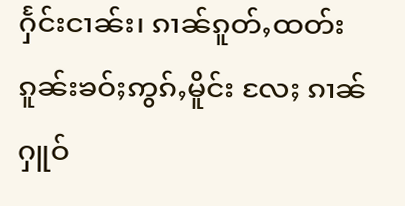ႁႅင်းငၢၼ်း၊ ၵၢၼ်ၵူတ်ႇထတ်း ၵူၼ်းၶဝ်ႈဢွၵ်ႇမိူင်း လႄႈ ၵၢၼ်ႁူဝ်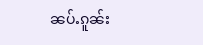ၼပ်ႉၵူၼ်း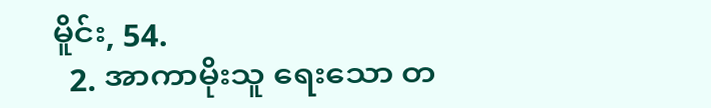မိူင်း, 54.
  2. အာကာမိုးသူ ရေးသော တ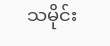သမိုင်း